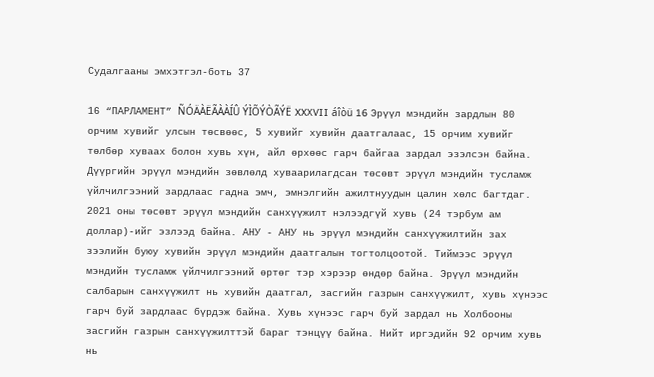Судалгааны эмхэтгэл-боть 37

16 “ПАРЛАМЕНТ” ÑÓÄÀËÃÀÀÍÛ ÝÌÕÝÒÃÝË XXХVII áîòü 16 Эрүүл мэндийн зардлын 80 орчим хувийг улсын төсвөөс, 5 хувийг хувийн даатгалаас, 15 орчим хувийг төлбөр хуваах болон хувь хүн, айл өрхөөс гарч байгаа зардал эзэлсэн байна. Дүүргийн эрүүл мэндийн зөвлөлд хуваарилагдсан төсөвт эрүүл мэндийн тусламж үйлчилгээний зардлаас гадна эмч, эмнэлгийн ажилтнуудын цалин хөлс багтдаг. 2021 оны төсөвт эрүүл мэндийн санхүүжилт нэлээдгүй хувь (24 тэрбум ам доллар)-ийг эзлээд байна. АНУ - АНУ нь эрүүл мэндийн санхүүжилтийн зах зээлийн буюу хувийн эрүүл мэндийн даатгалын тогтолцоотой. Тиймээс эрүүл мэндийн тусламж үйлчилгээний өртөг тэр хэрээр өндөр байна. Эрүүл мэндийн салбарын санхүүжилт нь хувийн даатгал, засгийн газрын санхүүжилт, хувь хүнээс гарч буй зардлаас бүрдэж байна. Хувь хүнээс гарч буй зардал нь Холбооны засгийн газрын санхүүжилттэй бараг тэнцүү байна. Нийт иргэдийн 92 орчим хувь нь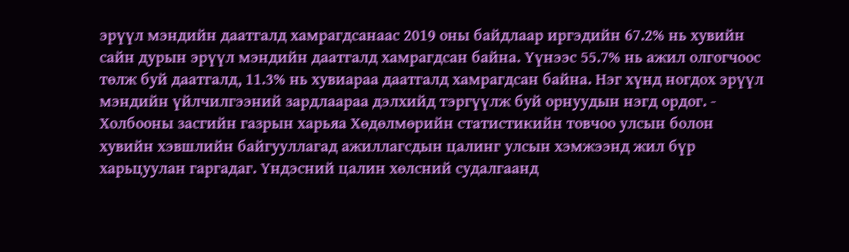эрүүл мэндийн даатгалд хамрагдсанаас 2019 оны байдлаар иргэдийн 67.2% нь хувийн сайн дурын эрүүл мэндийн даатгалд хамрагдсан байна. Үүнээс 55.7% нь ажил олгогчоос төлж буй даатгалд, 11.3% нь хувиараа даатгалд хамрагдсан байна. Нэг хүнд ногдох эрүүл мэндийн үйлчилгээний зардлаараа дэлхийд тэргүүлж буй орнуудын нэгд ордог. - Холбооны засгийн газрын харьяа Хөдөлмөрийн статистикийн товчоо улсын болон хувийн хэвшлийн байгууллагад ажиллагсдын цалинг улсын хэмжээнд жил бүр харьцуулан гаргадаг. Үндэсний цалин хөлсний судалгаанд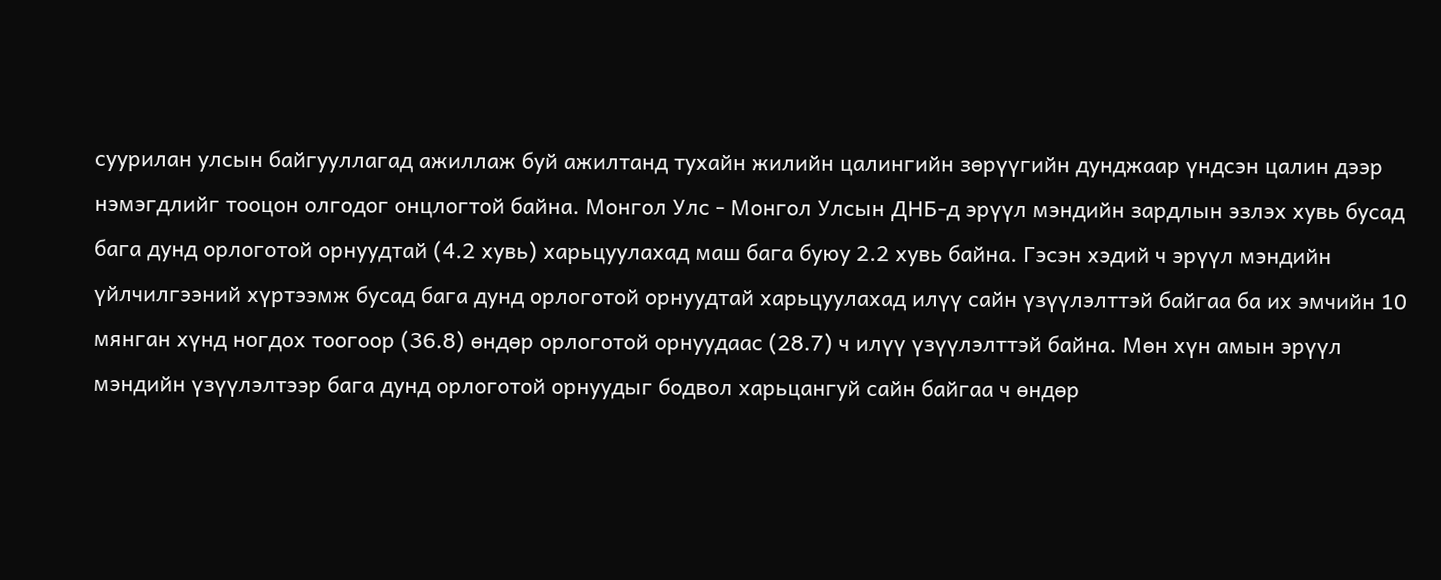суурилан улсын байгууллагад ажиллаж буй ажилтанд тухайн жилийн цалингийн зөрүүгийн дунджаар үндсэн цалин дээр нэмэгдлийг тооцон олгодог онцлогтой байна. Монгол Улс - Монгол Улсын ДНБ-д эрүүл мэндийн зардлын эзлэх хувь бусад бага дунд орлоготой орнуудтай (4.2 хувь) харьцуулахад маш бага буюу 2.2 хувь байна. Гэсэн хэдий ч эрүүл мэндийн үйлчилгээний хүртээмж бусад бага дунд орлоготой орнуудтай харьцуулахад илүү сайн үзүүлэлттэй байгаа ба их эмчийн 10 мянган хүнд ногдох тоогоор (36.8) өндөр орлоготой орнуудаас (28.7) ч илүү үзүүлэлттэй байна. Мөн хүн амын эрүүл мэндийн үзүүлэлтээр бага дунд орлоготой орнуудыг бодвол харьцангуй сайн байгаа ч өндөр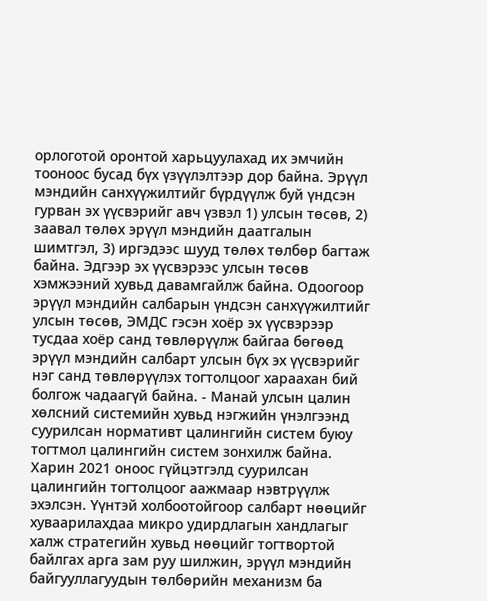орлоготой оронтой харьцуулахад их эмчийн тооноос бусад бүх үзүүлэлтээр дор байна. Эрүүл мэндийн санхүүжилтийг бүрдүүлж буй үндсэн гурван эх үүсвэрийг авч үзвэл 1) улсын төсөв, 2) заавал төлөх эрүүл мэндийн даатгалын шимтгэл, 3) иргэдээс шууд төлөх төлбөр багтаж байна. Эдгээр эх үүсвэрээс улсын төсөв хэмжээний хувьд давамгайлж байна. Одоогоор эрүүл мэндийн салбарын үндсэн санхүүжилтийг улсын төсөв, ЭМДС гэсэн хоёр эх үүсвэрээр тусдаа хоёр санд төвлөрүүлж байгаа бөгөөд эрүүл мэндийн салбарт улсын бүх эх үүсвэрийг нэг санд төвлөрүүлэх тогтолцоог хараахан бий болгож чадаагүй байна. - Манай улсын цалин хөлсний системийн хувьд нэгжийн үнэлгээнд суурилсан нормативт цалингийн систем буюу тогтмол цалингийн систем зонхилж байна. Харин 2021 оноос гүйцэтгэлд суурилсан цалингийн тогтолцоог аажмаар нэвтрүүлж эхэлсэн. Үүнтэй холбоотойгоор салбарт нөөцийг хуваарилахдаа микро удирдлагын хандлагыг халж стратегийн хувьд нөөцийг тогтвортой байлгах арга зам руу шилжин, эрүүл мэндийн байгууллагуудын төлбөрийн механизм ба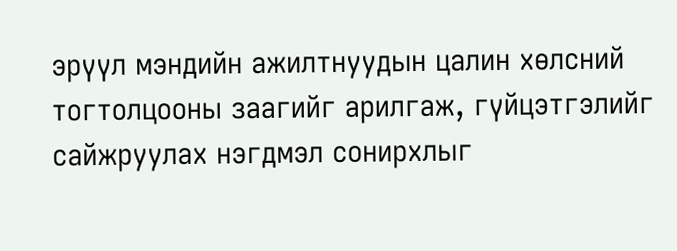эрүүл мэндийн ажилтнуудын цалин хөлсний тогтолцооны заагийг арилгаж, гүйцэтгэлийг сайжруулах нэгдмэл сонирхлыг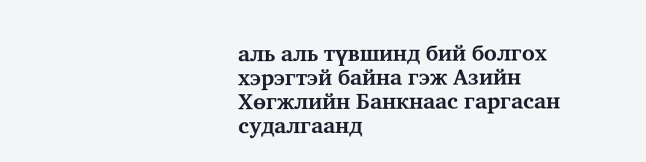аль аль түвшинд бий болгох хэрэгтэй байна гэж Азийн Хөгжлийн Банкнаас гаргасан судалгаанд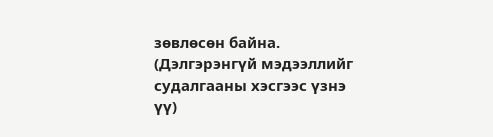зөвлөсөн байна. (Дэлгэрэнгүй мэдээллийг судалгааны хэсгээс үзнэ үү)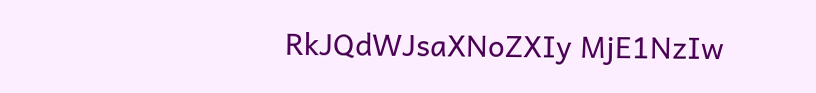RkJQdWJsaXNoZXIy MjE1NzIw